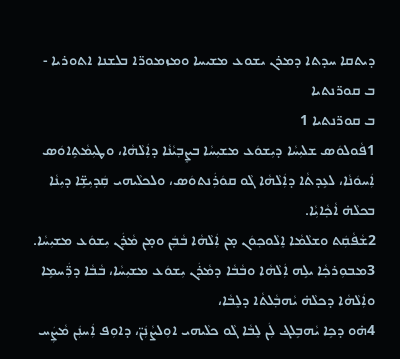ܕܝܬܩܐ ܚܕܬܐ ܕܡܪܢ ܝܫܘܥ ܡܫܝܚܐ ܘܡܙܡܘܪ̈ܐ ܒܠܫܢܐ ܐܬܘܪܝܐ - ܒ ܩܘܪ̈ܢܬܝܐ
ܒ ܩܘܪ̈ܢܬܝܐ 1
1ܦܵܘܠܘܿܣ ܫܠܝܼܚܵܐ ܕܝܼܫܘܿܥ ܡܫܝܼܚܵܐ ܒܨܸܒ݂ܝܵܢܵܐ ܕܐܲܠܵܗܵܐ، ܘܛܝܼܡܵܬܹܐܘܿܣ ܐܲܚܘܿܢܵܐ، ܠܥܹܕܬܵ‌ܐ ܕܐܲܠܵܗܵܐ ܓܵܘ ܩܘܿܪܲܢܬܘܿܣ، ܘܠܟܠܵܝܗ‌ܝ ܩܲܕܝܼܫܹ̈ܐ ܕܝܼܢܵܐ ܒܟܠܵܗ̇ ܐܵܟ݂ܵܐܝܼܵܐ.
2ܫܵܦܵܩܲܬ ܘܫܠܵܡܵܐ ܐܸܠܵܘܟ݂ܘܿܢ ܡ̣ܢ ܐܲܠܵܗܵܐ ܒܵܒܲܢ ܘܡ̣ܢ ܡܵܪܲܢ ܝܼܫܘܿܥ ܡܫܝܼܚܵܐ.
3ܡܒܘܼܪܟ݂ܵܐ ܝܠܹܗ ܐܲܠܵܗܵܐ ܘܒܵܒܵܐ ܕܡܵܪܲܢ ܝܼܫܘܿܥ ܡܫܝܼܚܵܐ، ܒܵܒܵܐ ܕܪ̈ܲܚܡܹܐ ܘܐܲܠܵܗܵܐ ܕܟܠܵܗ̇ ܝܵܗܒ݂ܵܠܬܵ‌ܐ ܕܠܸܒܵܐ،
4ܗ̇ܘ ܕܟܹܐ ܝܵܗܒܹܠܔ ܠܲܢ ܠܸܒܵܐ ܓܵܘ ܟܠܵܝܗ‌ܝ ܐܘܼܠܨܵܢܲܢ̈، ܕܐܘܼܦ ܐܲܚܢܲܢ ܡܵܨܲܚ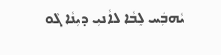ܝܵܗܒܲܚ ܠܸܒܵܐ ܠܐܵܢܝܼ ܕܝܼܢܵܐ ܓܵܘ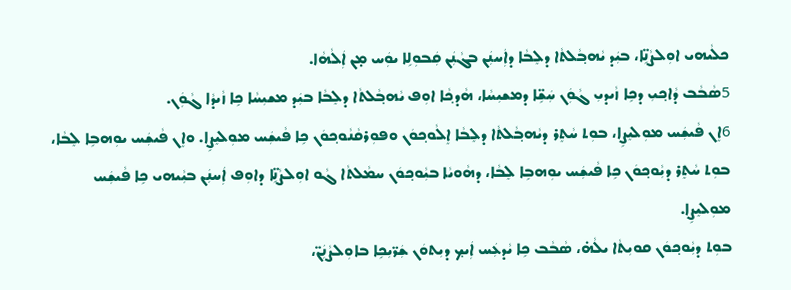ܟܠܵܝܗ‌ܝ ܐܘܼܠܨܵܢܹ̈ܐ، ܒܝܲܕ ܝܵܗܒ݂ܵܠܬܵ‌ܐ ܕܠܸܒܵܐ ܕܐܲܚܢܲܢ ܒܓܵܢܲܢ ܩܲܒܘܼܠܹܐ ܝܘܲܚ ܡ̣ܢ ܐܲܠܵܗܵܐ.
5ܣܵܒܵܒ ܕܵܐܟ݂ܝܼ ܕܟܹܐ ܙܵܝܕܝܼ ܓܵܘܲܢ ܚܲܫܹ̈ܐ ܕܡܫܝܼܚܵܐ، ܗܵܕܟ݂ܵܐ ܐܘܼܦ ܝܵܗܒ݂ܵܠܬܵ‌ܐ ܕܠܸܒܵܐ ܒܝܲܕ ܡܫܝܼܚܵܐ ܟܹܐ ܙܵܝܕܵܐ ܓܵܘܲܢ.
6ܐܸܢ ܦܵܝܫܲܚ ܡܘܼܠܝܸܨܹܐ، ܒܘܼܬ ܚܵܬܸܪ ܕܝܵܗܒ݂ܵܠܬܵ‌ܐ ܕܠܸܒܵܐ ܐܸܠܵܘܟ݂ܘܿܢ ܘܦܘܼܪܩܵܢܵܘܟ݂ܘܿܢ ܟܹܐ ܦܵܝܫܲܚ ܡܘܼܠܝܸܨܹܐ. ܘܐܸܢ ܦܵܝܫܲܚ ܝܘܼܗܒܹܐ ܠܸܒܵܐ، ܒܘܼܬ ܚܵܬܸܪ ܕܝܼܵܘܟ݂ܘܿܢ ܟܹܐ ܦܵܝܫܲܚ ܝܘܼܗܒܹܐ ܠܸܒܵܐ، ܕܗܵܘܝܵܐ ܒܝܼܵܘܟ݂ܘܿܢ ܚܡܵܠܬܵ‌ܐ ܓܵܘ ܐܘܼܠܨܵܢܹ̈ܐ ܕܐܘܼܦ ܐܲܚܢܲܢ ܒܝܼܵܝܗ‌ܝ ܟܹܐ ܦܵܝܫܲܚ ܡܘܼܠܝܸܨܹܐ.
ܒܘܼܬ ܕܝܼܵܘܟ݂ܘܿܢ ܩܘܝܼܬܵ‌ܐ ܝܠܵܗ̇، ܣܵܒܵܒ ܟܹܐ ܝܵܕܥܲܚ ܐܲܝܟ݂ ܕܝܼܬܘܿܢ ܫܲܪ̈ܝܼܟܹܐ ܒܐܘܼܠܨܵܢܲܢ̈،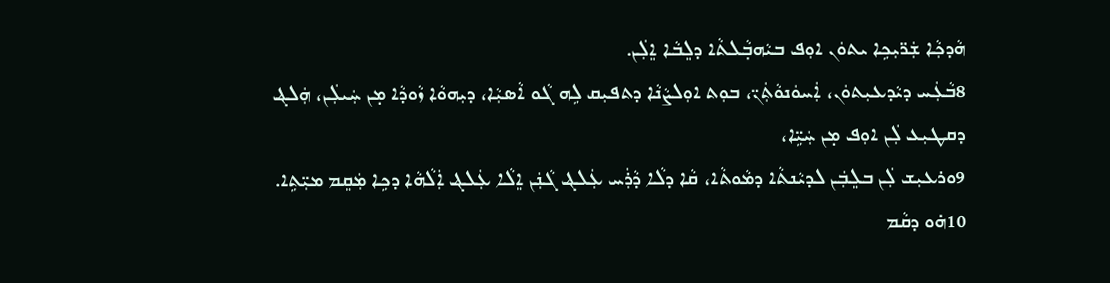ܗܵܕܟ݂ܵܐ ܫܲܪ̈ܝܼܟܹܐ ܝܬܘܿܢ ܐܘܼܦ ܒܝܵܗܒ݂ܵܠܬܵ‌ܐ ܕܠܸܒܵܐ ܐܸܠܲܢ.
8ܒܵܥܲܚ ܕܝܵܕܥܝܼܬܘܿܢ، ܐܲܚܘܿܢܘܵܬܲܢ̈، ܒܘܼܬ ܐܘܼܠܨܵܢܵܐ ܕܬܦܝܼܩ ܠܹܗ ܓܵܘ ܐܵܣܝܼܵܐ، ܕܝܼܗܘܵܐ ܙܵܘܕܵܐ ܡ̣ܢ ܚܲܝܠܲܢ، ܗܲܠܔ ܕܩܛܝܼܥ ܠܲܢ ܐܘܼܦ ܡ̣ܢ ܚܲܝܹ̈ܐ،
9ܘܪܥܝܼܫ ܠܲܢ ܒܠܸܒܲܢ ܠܕܝܵܢܬܵ‌ܐ ܕܡܵܘܬܵ‌ܐ، ܩܵܐ ܕܠܵܐ ܕܵܪܲܚ ܥܲܠܔ ܓܵܢܲܢ ܐܸܠܵܐ ܥܲܠܔ ܐܲܠܵܗܵܐ ܕܟܹܐ ܡܲܩܸܡ ܡܝܼ̈ܬܹ‌ܐ.
10ܗ̇ܘ ܕܩܵܡ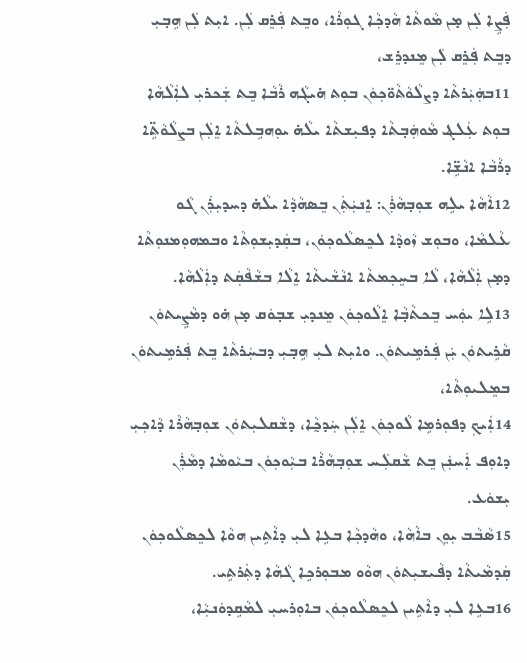ܦܲܨܹܐ ܠܲܢ ܡ̣ܢ ܡܵܘܬܵ‌ܐ ܗܵܕܟ݂ܵܐ ܓܘܼܪܵܐ، ܘܒܸܬ ܦܲܪܸܩ ܠܲܢ. ܐܝܼܬ ܠܲܢ ܗܹܒ݂ܝܼ ܕܒܸܬ ܦܲܪܸܩ ܠܲܢ ܡܸܢܕܪܸܫ،
11ܒܗܲܝܲܪܬܵ‌ܐ ܕܨܠܵܘܵܬܵܘ̈ܟ݂ܘܿܢ ܒܘܼܬ ܗ̇ܝܓܵܗ ܪܵܒܵܐ ܒܸܬ ܫܲܟܪܝܼ ܠܐܲܠܵܗܵܐ ܒܘܼܬ ܥܲܠܔ ܡܵܘܗܲܒ݂ܬܵ‌ܐ ܕܦܝܼܫܬܵ‌ܐ ܝܠܵܗ̇ ܝܘܼܗܒܹܠܬܵ‌ܐ ܐܸܠܲܢ ܒܨܠܵܘܵܬܹ̈‌ܐ ܕܪܵܒܵܐ ܐܢܵܫܹ̈ܐ.
12ܐܵܗܵܐ ܝܠܹܗ ܫܘܼܒ݂ܗܵܪܲܢ: ܐܸܢܝܲܬܲܢ ܒܸܣܗܵܕܵܐ ܝܠܵܗ̇ ܕܚܕܝܼܪܲܢ ܓܵܘ ܥܵܠܡܵܐ، ܘܒܘܼܫ ܙܵܘܕܵܐ ܠܟܸܣܠܵܘܟ݂ܘܿܢ، ܒܩܲܕܝܼܫܘܼܬܵ‌ܐ ܘܒܡܗܘܼܡܢܘܼܬܵ‌ܐ ܕܡ̣ܢ ܐܲܠܵܗܵܐ، ܠܵܐ ܒܚܸܟ݂ܡܬܵ‌ܐ ܐܢܵܫܵܝܬܵ‌ܐ ܐܸܠܵܐ ܒܫܵܦܵܩܲܬ ܕܐܲܠܵܗܵܐ.
13ܠܹܐ ܝܘܲܚ ܒܸܟܬܵܒ݂ܵܐ ܐܸܠܵܘܟ݂ܘܿܢ ܡܸܢܕܝܼ ܫܒ݂ܘܿܩ ܡ̣ܢ ܗ̇ܘ ܕܡܵܨܹܝܬܘܿܢ ܩܵܪܹܝܬܘܿܢ ܝܲܢ ܦܲܪܡܹܝܬܘܿܢ. ܘܐܝܼܬ ܠܝܼ ܗܹܒ݂ܝܼ ܕܒܚܲܪܬܵ‌ܐ ܒܸܬ ܦܲܪܡܹܝܬܘܿܢ ܒܡܸܠܝܘܼܬܵ‌ܐ،
14ܐܲܝܟ݂ ܕܦܘܼܪܡܹܐ ܠܵܘܟ݂ܘܿܢ ܐܸܠܲܢ ܚܲܕܟ̰ܵܐ، ܕܫܵܩܠܝܼܬܘܿܢ ܫܘܼܒ݂ܗܵܪܵܐ ܕܵܐܟ݂ܝܼ ܕܐܘܼܦ ܐܲܚܢܲܢ ܒܸܬ ܫܵܩܠܲܚ ܫܘܼܒ݂ܗܵܪܵܐ ܒܝܼܵܘܟ݂ܘܿܢ ܒܝܵܘܡܵܐ ܕܡܵܪܲܢ ܝܼܫܘܿܥ.
15ܣܵܒܵܒ ܝܼܘܸܢ ܒܐܵܗܵܐ، ܘܗܵܕܟ݂ܵܐ ܒܥܹܐ ܠܝܼ ܕܐܵܬܹܝܢ ܗܘܵܐ ܠܟܸܣܠܵܘܟ݂ܘܿܢ ܩܲܕܡܵܝܬܵ‌ܐ ܕܦܵܝܫܝܼܬܘܿܢ ܗܘܵܘ ܡܒܘܼܪܟܹܐ ܓܵܗܵܐ ܕܬܲܪܬܹܝ.
16ܒܥܹܐ ܠܝܼ ܕܐܵܬܹܝܢ ܠܟܸܣܠܵܘܟ݂ܘܿܢ ܒܐܘܼܪܚܝܼ ܠܡܵܩܹܕܘܿܢܝܼܵܐ،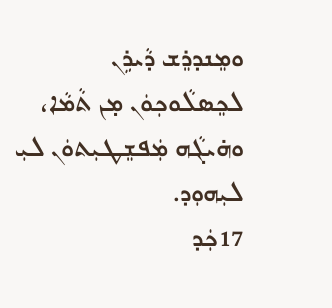ܘܡܸܢܕܪܸܫ ܕܵܝܪܹܢ ܠܟܸܣܠܵܘܟ݂ܘܿܢ ܡ̣ܢ ܬܵܡܵܐ، ܘܗ̇ܝܓܵܗ ܡܲܦܫܸܛܝܼܬܘܿܢ ܠܝܼ ܠܝܼܗܘܼܕ.
17ܟܲܕ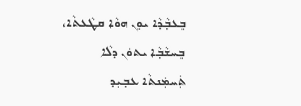ܒܸܥܒ݂ܵܕܵܐ ܝܘܸܢ ܗܘܵܐ ܩܛܵܥܬܵ‌ܐ، ܒܸܚܫܵܒ݂ܵܐ ܝܬܘܿܢ ܕܠܵܐ ܬܲܚܡܲܢܬܵ‌ܐ ܥܒ݂ܝܼܕ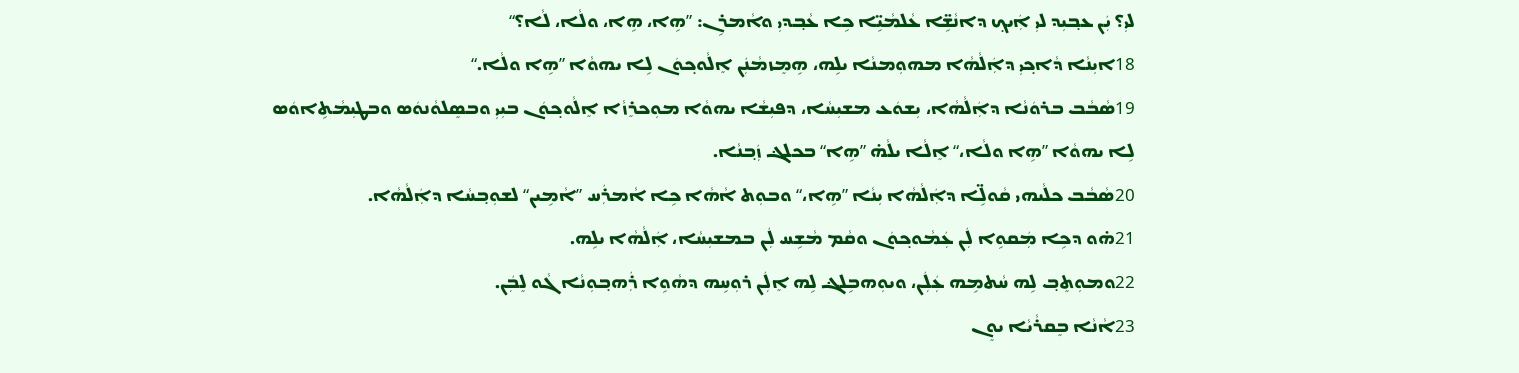ܠܝܼ؟ ܝܲܢ ܥܒ݂ܝܼܕ ܠܝܼ ܐܲܝܟ݂ ܕܐܢܵܫܹ̈ܐ ܥܵܠܡܵܝܹ̈ܐ ܟܹܐ ܥܵܒ݂ܕܝܼ ܘܐܵܡܪܹܢ: ”ܗܹܐ، ܗܹܐ، ܘܠܵܐ، ܠܵܐ؟“
18ܐܝܼܢܵܐ ܕܵܐܟ݂ܝܼ ܕܐܲܠܵܗܵܐ ܡܗܘܼܡܢܵܐ ܝܠܹܗ، ܗܹܡܸܙܡܵܢܲܢ ܐܸܠܵܘܟ݂ܘܿܢ ܠܹܐ ܝܗܘܵܐ ”ܗܹܐ ܘܠܵܐ.“
19ܣܵܒܵܒ ܒܪܘܿܢܵܐ ܕܐܲܠܵܗܵܐ، ܝܼܫܘܿܥ ܡܫܝܼܚܵܐ، ܕܦܝܼܫܵܐ ܝܗܘܵܐ ܡܘܼܟܪܸܙܵܐ ܐܸܠܵܘܟ݂ܘܿܢ ܒܝܼܝܼ ܘܒܣܸܠܘܵܢܘܿܣ ܘܒܛܝܼܡܵܬܹܐܘܿܣ ܠܹܐ ܝܗܘܵܐ ”ܗܹܐ ܘܠܵܐ،“ ܐܸܠܵܐ ܝܠܵܗ̇ ”ܗܹܐ“ ܒܟܠܔ ܙܲܒ݂ܢܵܐ.
20ܣܵܒܵܒ ܟܠܵܝܗ‌ܝ ܩܵܘܠܹ̈ܐ ܕܐܲܠܵܗܵܐ ܝܼܢܵܐ ”ܗܹܐ،“ ܘܒܘܼܬ ܐܵܗܵܐ ܟܹܐ ܐܵܡܪܲܚ ”ܐܵܡܹܝܢ“ ܠܫܘܼܒ݂ܚܵܐ ܕܐܲܠܵܗܵܐ.
21ܗ̇ܘ ܕܟܹܐ ܡܲܩܘܹܐ ܠܲܢ ܥܲܡܵܘܟ݂ܘܿܢ ܘܩܵܡ ܡܵܫܹܚ ܠܲܢ ܒܡܫܝܼܚܵܐ، ܐܲܠܵܗܵܐ ܝܠܹܗ.
22ܘܡܘܼܬܸܒ݂ ܠܹܗ ܚܵܬܡܹܗ ܥܲܠܲܢ، ܘܝܘܼܗܒܹܠܔ ܠܹܗ ܐܸܠܲܢ ܪܘܼܚܹܗ ܕܗܵܘܹܐ ܪܲܗܒ݂ܘܼܢܵܐ ܓܵܘ ܠܸܒܲܢ.
23ܐܵܢܵܐ ܒܸܩܪܵܝܵܐ ܝܘܸܢ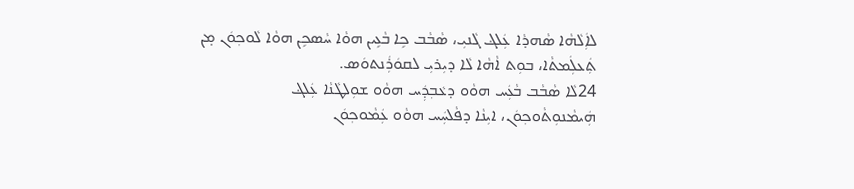ܠܐܲܠܵܗܵܐ ܣܵܗܕܵܐ ܥܲܠܔ ܓܵܢܝܼ، ܣܵܒܵܒ ܟܹܐ ܒܵܥܹܝܢ ܗܘܵܐ ܚܵܣܟܹܢ ܗܘܵܐ ܠܵܘܟ݂ܘܿܢ ܡ̣ܢ ܬܲܥܠܲܡܬܵ‌ܐ، ܒܘܼܬ ܐܵܗܵܐ ܠܵܐ ܕܝܼܪܝܼ ܠܩܘܿܪܲܢܬܘܿܣ.
24ܠܵܐ ܣܵܒܵܒ ܒܵܥܲܚ ܗܘܵܘ ܕܥܵܒ݂ܕܲܚ ܗܘܵܘ ܫܘܼܠܛܵܢܵܐ ܥܲܠܔ ܗܲܝܡܵܢܘܼܬܵܘܟ݂ܘܿܢ، ܐܝܼܢܵܐ ܕܦܵܠܚܲܚ ܗܘܵܘ ܥܲܡܵܘܟ݂ܘܿܢ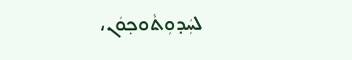ܠܚܲܕܘܼܬܵܘܟ݂ܘܿܢ،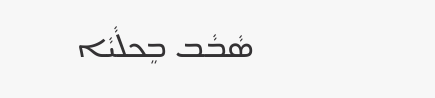ܣܵܒܵܒ ܒܸܟܠܵܝܵܐ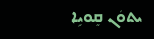ܝܬܘܿܢ ܩܸܘܝܹܐ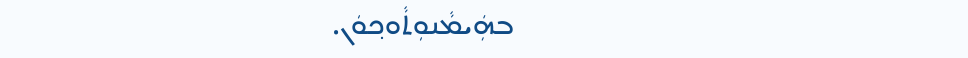ܒܗܲܝܡܵܢܘܼܬܵܘܟ݂ܘܿܢ.